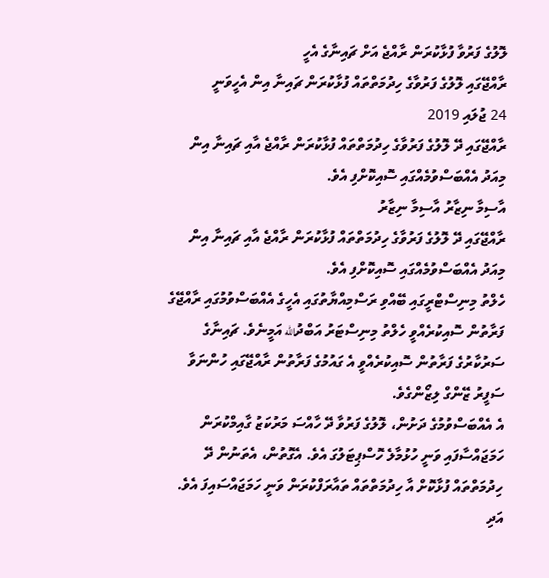ލޮލުގެ ފަރުވާ ފުޅާކުރަން ރާއްޖެ އަށް ޗައިނާގެ އެހީ
ރާއްޖޭގައި ލޮލުގެ ފަރުވާގެ ހިދުމަތްތައް ފުޅާކުރަން ޗައިނާ އިން އެހީވަނީ
24 ޖުލައި 2019
ރާއްޖޭގައި ދޭ ލޮލުގެ ފަރުވާގެ ހިދުމަތްތައް ފުޅާކުރަން ރާއްޖެ އާއި ޗައިނާ އިން މިއަދު އެއްބަސްވުމެއްގައި ސޮއިކޮށްފި އެވެ.
އާސިމާ ނިޒާރު އާސިމާ ނިޒާރު
ރާއްޖޭގައި ދޭ ލޮލުގެ ފަރުވާގެ ހިދުމަތްތައް ފުޅާކުރަން ރާއްޖެ އާއި ޗައިނާ އިން މިއަދު އެއްބަސްވުމެއްގައި ސޮއިކޮށްފި އެވެ.
ހެލްތު މިނިސްޓްރީގައި ބޭއްވި ރަސްމިއްޔާތުގައި އެހީގެ އެއްބަސްވުމުގައި ރާއްޖޭގެ ފަރާތުން ސޮއިކުރެއްވީ ހެލްތު މިނިސްޓަރު އަބްދުالله އަމީނެވެ. ޗައިނާގެ ސަރުކާރުގެ ފަރާތުން ސޮއިކުރެއްވީ އެ ގައުމުގެ ފަރާތުން ރާއްޖޭގައި ހުންނަވާ ސަފީރު ޒޭންގް ލިޒޯންގެވެ.
އެ އެއްބަސްވުމުގެ ދަށުން، ލޮލުގެ ފަރުވާ ދޭ ހާއްސަ މަރުކަޒު ގާއިމްކުރަން ހަމަޖައްސާފައި ވަނީ ހުޅުމާލެ ހޮސްޕިޓަލުގަ އެވެ. އެގޮތުން، އެތަނުން ދޭ ހިދުމަތްތައް ފުޅާކޮށް އާ ހިދުމަތްތައް ތައާރަފްކުރަން ވަނީ ހަމަޖައްސައިފަ އެވެ. އަދި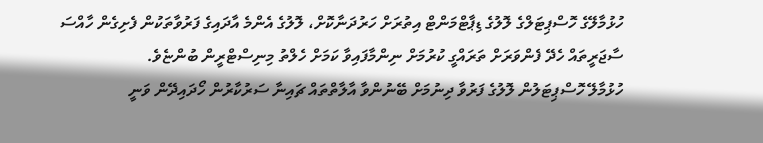ހުޅުމާލޭގެ ހޮސްޕިޓަލްގެ ލޮލުގެ ޑިޕާޓްމަންޓް އިތުރަށް ހަރުދަނާކޮށް، ލޮލުގެ އެންމެ އާދައިގެ ފަރުވާތަކުން ފެށިގެން ހާއްސަ ސާޖަރީތައް ހެދޭ ފެންވަރަށް ތަރައްގީ ކުރުމަށް ނިންމާފައިވާ ކަމަށް ހެލްތު މިނިސްޓްރީން ބުންޏެވެ.
ހުޅުމާލޭ ހޮސްޕިޓަލުން ލޮލުގެ ފަރުވާ ދިނުމަށް ބޭނުންވާ އާލާތްތައް ޗައިނާ ސަރުކާރުން ހޯދައިދޭން ވަނީ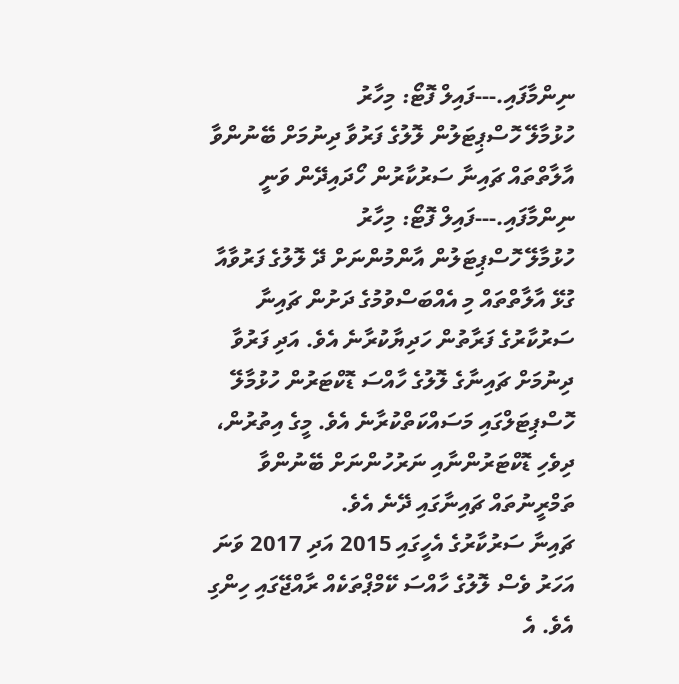ނިންމާފައި.---ފައިލް ފޮޓޯ: މިހާރު
ހުޅުމާލޭ ހޮސްޕިޓަލުން ލޮލުގެ ފަރުވާ ދިނުމަށް ބޭނުންވާ އާލާތްތައް ޗައިނާ ސަރުކާރުން ހޯދައިދޭން ވަނީ ނިންމާފައި.---ފައިލް ފޮޓޯ: މިހާރު
ހުޅުމާލޭ ހޮސްޕިޓަލުން އާންމުންނަށް ދޭ ލޮލުގެ ފަރުވާއާ ގުޅޭ އާލާތްތައް މި އެއްބަސްވުމުގެ ދަށުން ޗައިނާ ސަރުކާރުގެ ފަރާތުން ހަދިޔާކުރާނެ އެވެ. އަދި ފަރުވާ ދިނުމަށް ޗައިނާގެ ލޮލުގެ ހާއްސަ ޑޮކްޓަރުން ހުޅުމާލޭ ހޮސްޕިޓަލްގައި މަސައްކަތްކުރާނެ އެވެ. މީގެ އިތުރުން، ދިވެހި ޑޮކްޓަރުންނާއި ނަރުހުންނަށް ބޭނުންވާ ތަމްރީނުތައް ޗައިނާގައި ދޭނެ އެވެ.
ޗައިނާ ސަރުކާރުގެ އެހީގައި 2015 އަދި 2017 ވަނަ އަހަރު ވެސް ލޮލުގެ ހާއްސަ ކޭމްޕްތަކެއް ރާއްޖޭގައި ހިންގި އެވެ. އެ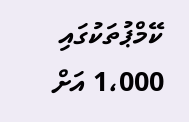ކޭމްޕުތަކުގައި 1،000 އަށް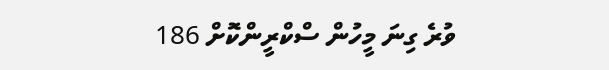ވުރެ ގިނަ މީހުން ސްކްރީންކޮށް 186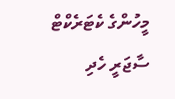މީހުންގެ ކެޓަރެކްޓް ސާޖަރީ ހެދި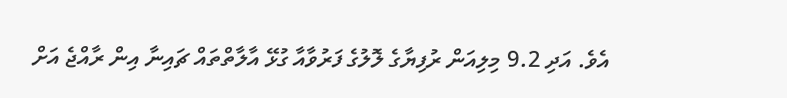އެވެ. އަދި 9.2 މިލިއަން ރުފިޔާގެ ލޮލުގެ ފަރުވާއާ ގުޅޭ އާލާތްތައް ޗައިނާ އިން ރާއްޖެ އަށް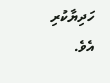ހަދިޔާކުރި އެވެ.